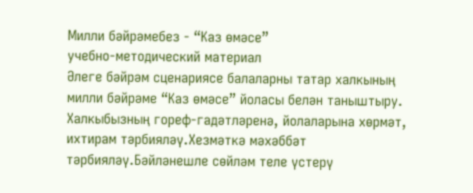Милли бәйрәмебез - “Каз өмәсе”
учебно-методический материал
Әлеге бәйрәм сценариясе балаларны татар халкының милли бәйрәме “Каз өмәсе” йоласы белән таныштыру. Халкыбызның гореф-гадәтләренә, йолаларына хөрмәт, ихтирам тәрбияләү.Хезмәткә мәхәббәт тәрбияләү.Бәйләнешле сөйләм теле үстерү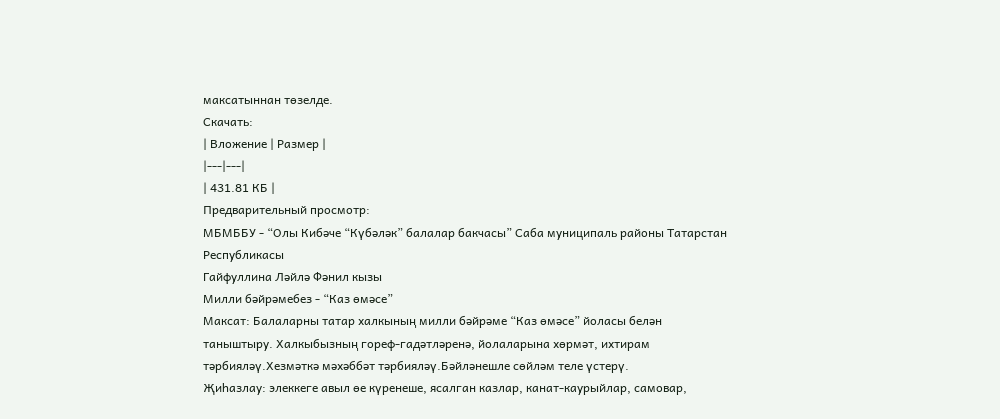максатыннан төзелде.
Скачать:
| Вложение | Размер |
|---|---|
| 431.81 КБ |
Предварительный просмотр:
МБМББУ - “Олы Кибәче “Күбәләк” балалар бакчасы” Саба муниципаль районы Татарстан Республикасы
Гайфуллина Ләйлә Фәнил кызы
Милли бәйрәмебез - “Каз өмәсе”
Максат: Балаларны татар халкының милли бәйрәме “Каз өмәсе” йоласы белән таныштыру. Халкыбызның гореф-гадәтләренә, йолаларына хөрмәт, ихтирам тәрбияләү.Хезмәткә мәхәббәт тәрбияләү.Бәйләнешле сөйләм теле үстерү.
Җиһазлау: элеккеге авыл өе күренеше, ясалган казлар, канат-каурыйлар, самовар,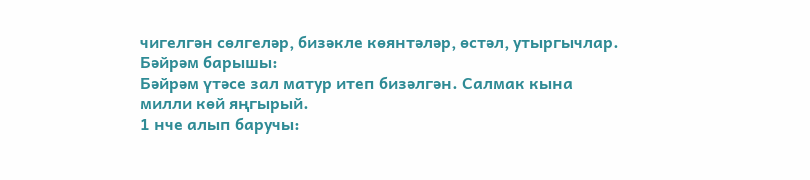чигелгән сөлгеләр, бизәкле көянтәләр, өстәл, утыргычлар.
Бәйрәм барышы:
Бәйрәм үтәсе зал матур итеп бизәлгән. Салмак кына милли көй яңгырый.
1 нче алып баручы: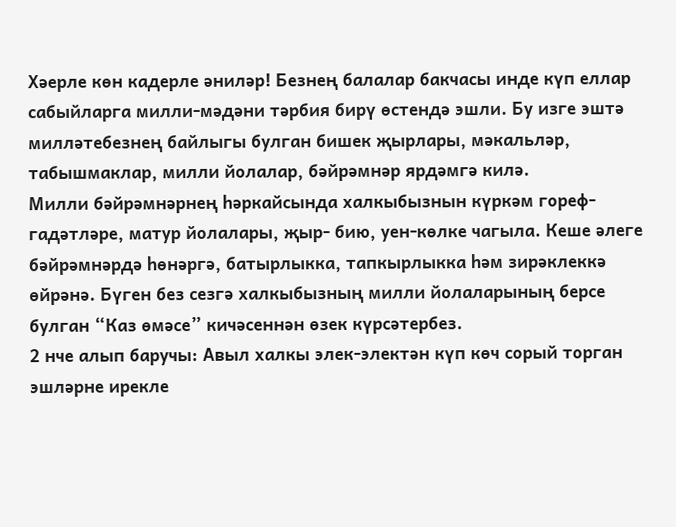Хәерле көн кадерле әниләр! Безнең балалар бакчасы инде күп еллар сабыйларга милли-мәдәни тәрбия бирү өстендә эшли. Бу изге эштә милләтебезнең байлыгы булган бишек җырлары, мәкальләр, табышмаклар, милли йолалар, бәйрәмнәр ярдәмгә килә.
Милли бәйрәмнәрнең һәркайсында халкыбызнын күркәм гореф-гадәтләре, матур йолалары, җыр- бию, уен-көлке чагыла. Кеше әлеге бәйрәмнәрдә һөнәргә, батырлыкка, тапкырлыкка һәм зирәклеккә өйрәнә. Бүген без сезгә халкыбызның милли йолаларының берсе булган “Каз өмәсе” кичәсеннән өзек күрсәтербез.
2 нче алып баручы: Авыл халкы элек-электән күп көч сорый торган эшләрне ирекле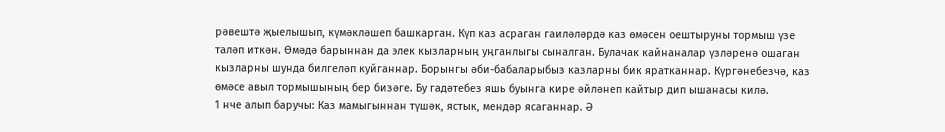рәвештә җыелышып, күмәкләшеп башкарган. Күп каз асраган гаиләләрдә каз өмәсен оештыруны тормыш үзе таләп иткән. Өмәдә барыннан да элек кызларның уңганлыгы сыналган. Булачак кайнаналар үзләренә ошаган кызларны шунда билгеләп куйганнар. Борынгы әби-бабаларыбыз казларны бик яратканнар. Күргәнебезчә, каз өмәсе авыл тормышының бер бизәге. Бу гадәтебез яшь буынга кире әйләнеп кайтыр дип ышанасы килә.
1 нче алып баручы: Каз мамыгыннан түшәк, ястык, мендәр ясаганнар. Ә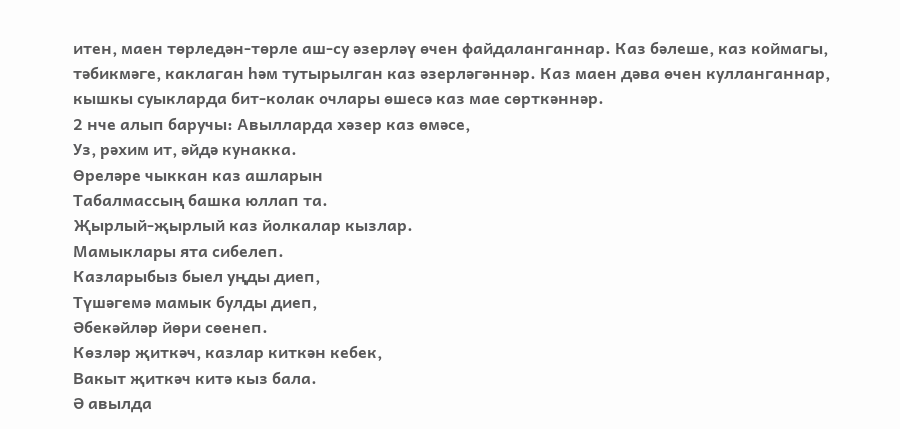итен, маен төрледән-төрле аш-су әзерләү өчен файдаланганнар. Каз бәлеше, каз коймагы, тәбикмәге, каклаган һәм тутырылган каз әзерләгәннәр. Каз маен дәва өчен кулланганнар, кышкы суыкларда бит-колак очлары өшесә каз мае сөрткәннәр.
2 нче алып баручы: Авылларда хәзер каз өмәсе,
Уз, рәхим ит, әйдә кунакка.
Өреләре чыккан каз ашларын
Табалмассың башка юллап та.
Җырлый-җырлый каз йолкалар кызлар.
Мамыклары ята сибелеп.
Казларыбыз быел уңды диеп,
Түшәгемә мамык булды диеп,
Әбекәйләр йөри сөенеп.
Көзләр җиткәч, казлар киткән кебек,
Вакыт җиткәч китә кыз бала.
Ә авылда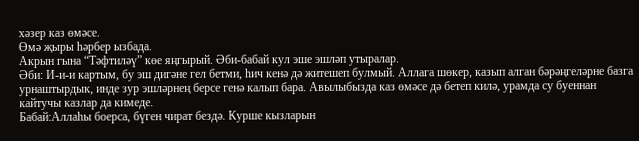хәзер каз өмәсе.
Өмә җыры һәрбер ызбада.
Акрын гына “Тәфтиләү” көе яңгырый. Әби-бабай кул эше эшләп утыралар.
Әби: И-и-и картым, бу эш дигәне гел бетми, һич кенә дә житешеп булмый. Аллага шөкер, казып алган бәрәңгеләрне базга урнаштырдык, инде зур эшләрнең берсе генә калып бара. Авылыбызда каз өмәсе дә бетеп килә, урамда су буеннан кайтучы казлар да кимеде.
Бабай:Аллаһы боерса, бүген чират бездә. Курше кызларын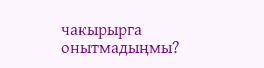чакырырга онытмадыңмы?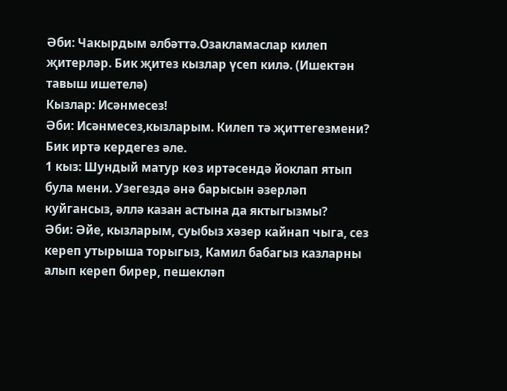Әби: Чакырдым әлбәттә.Озакламаслар килеп җитерләр. Бик җитез кызлар үсеп килә. (Ишектән тавыш ишетелә)
Кызлар: Исәнмесез!
Әби: Исәнмесез,кызларым. Килеп тә җиттегезмени? Бик иртә кердегез әле.
1 кыз: Шундый матур көз иртәсендә йоклап ятып була мени. Узегездә әнә барысын әзерләп куйгансыз, әллә казан астына да яктыгызмы?
Әби: Әйе, кызларым, суыбыз хәзер кайнап чыга, сез кереп утырыша торыгыз, Камил бабагыз казларны алып кереп бирер, пешекләп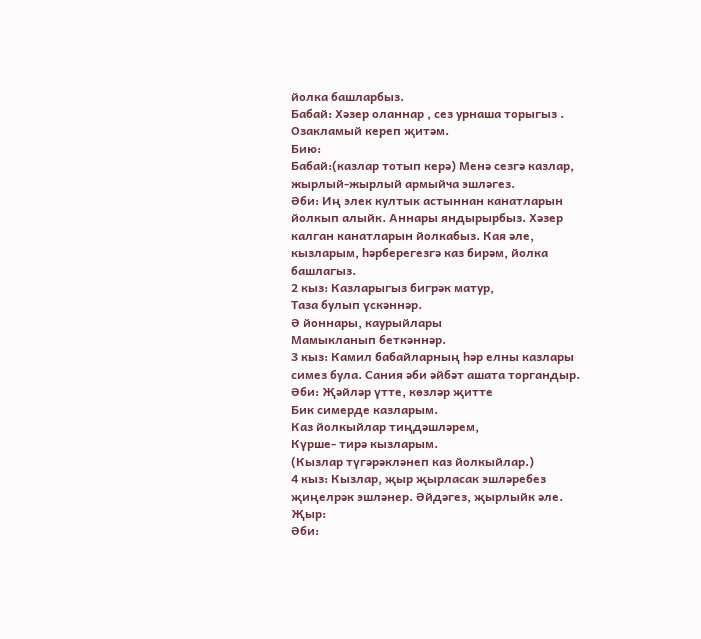йолка башларбыз.
Бабай: Хәзер оланнар , сез урнаша торыгыз . Озакламый кереп җитәм.
Бию:
Бабай:(казлар тотып керә) Менә сезгә казлар, жырлый-жырлый армыйча эшләгез.
Әби: Иң элек култык астыннан канатларын йолкып алыйк. Аннары яндырырбыз. Хәзер калган канатларын йолкабыз. Кая әле, кызларым, һәрберегезгә каз бирәм, йолка башлагыз.
2 кыз: Казларыгыз бигрәк матур,
Таза булып үскәннәр.
Ә йоннары, каурыйлары
Мамыкланып беткәннәр.
3 кыз: Камил бабайларның һәр елны казлары симез була. Сания әби әйбәт ашата торгандыр.
Әби: Җәйләр үтте, көзләр җитте
Бик симерде казларым.
Каз йолкыйлар тиңдәшләрем,
Күрше- тирә кызларым.
(Кызлар түгәрәкләнеп каз йолкыйлар.)
4 кыз: Кызлар, җыр җырласак эшләребез җиңелрәк эшләнер. Әйдәгез, җырлыйк әле.
Җыр:
Әби: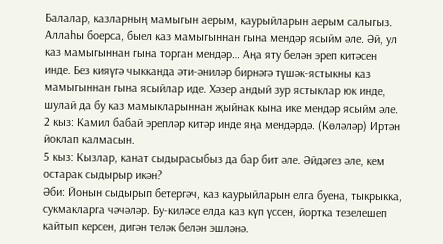Балалар, казларның мамыгын аерым, каурыйларын аерым салыгыз. Аллаһы боерса, быел каз мамыгыннан гына мендәр ясыйм әле. Әй, ул каз мамыгыннан гына торган мендәр… Аңа яту белән эреп китәсен инде. Без кияүгә чыкканда әти-әниләр бирнәгә түшәк-ястыкны каз мамыгыннан гына ясыйлар иде. Хәзер андый зур ястыклар юк инде, шулай да бу каз мамыкларыннан җыйнак кына ике мендәр ясыйм әле.
2 кыз: Камил бабай эрепләр китәр инде яңа мендәрдә. (Көләләр) Иртән йоклап калмасын.
5 кыз: Кызлар, канат сыдырасыбыз да бар бит әле. Әйдәгез әле, кем остарак сыдырыр икән?
Әби: Йонын сыдырып бетергәч, каз каурыйларын елга буена, тыкрыкка, сукмакларга чәчәләр. Бу-киләсе елда каз күп үссен, йортка тезелешеп кайтып керсен, дигән теләк белән эшләнә.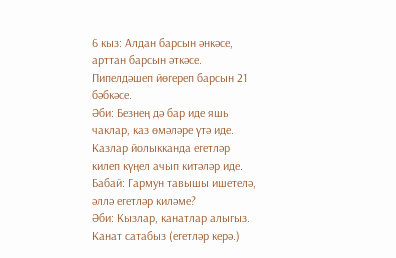6 кыз: Алдан барсын әнкәсе, арттан барсын әткәсе. Пипелдәшеп йөгереп барсын 21 бәбкәсе.
Әби: Безнең дә бар иде яшь чаклар, каз өмәләре үтә иде. Казлар йолыкканда егетләр килеп күңел ачып китәләр иде.
Бабай: Гармун тавышы ишетелә, әллә егетләр киләме?
Әби: Кызлар, канатлар алыгыз. Канат сатабыз (егетләр керә.)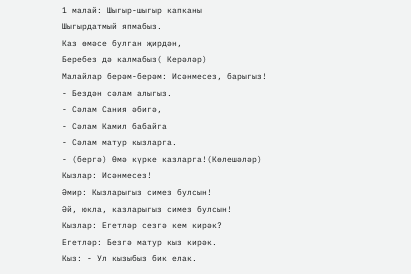1 малай: Шыгыр-шыгыр капканы
Шыгырдатмый япмабыз.
Каз өмәсе булган җирдән,
Беребез дә калмабыз( Керәләр)
Малайлар берәм-берәм: Исәнмесез, барыгыз!
- Бездән сәлам алыгыз.
- Сәлам Сания әбигә,
- Сәлам Камил бабайга
- Сәлам матур кызларга.
- (бергә) Өмә күрке казларга!(Көлешәләр)
Кызлар: Исәнмесез!
Әмир: Кызларыгыз симез булсын!
Әй, юкла, казларыгыз симез булсын!
Кызлар: Егетләр сезгә кем кирәк?
Егетләр: Безгә матур кыз кирәк.
Кыз: - Ул кызыбыз бик елак.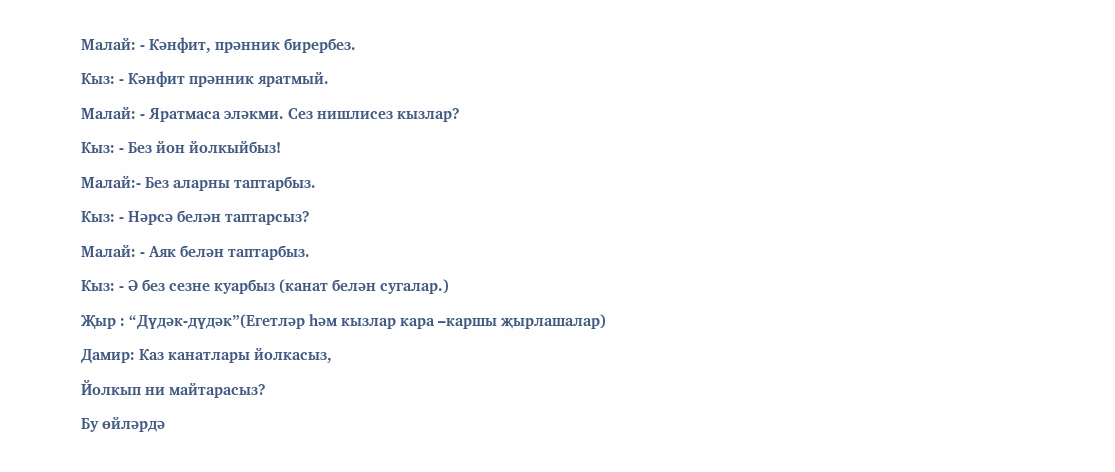Малай: - Кәнфит, прәнник бирербез.
Кыз: - Кәнфит прәнник яратмый.
Малай: - Яратмаса эләкми. Сез нишлисез кызлар?
Кыз: - Без йон йолкыйбыз!
Малай:- Без аларны таптарбыз.
Кыз: - Нәрсә белән таптарсыз?
Малай: - Аяк белән таптарбыз.
Кыз: - Ә без сезне куарбыз (канат белән сугалар.)
Җыр : “Дүдәк-дүдәк”(Егетләр һәм кызлар кара –каршы җырлашалар)
Дамир: Каз канатлары йолкасыз,
Йолкып ни майтарасыз?
Бу өйләрдә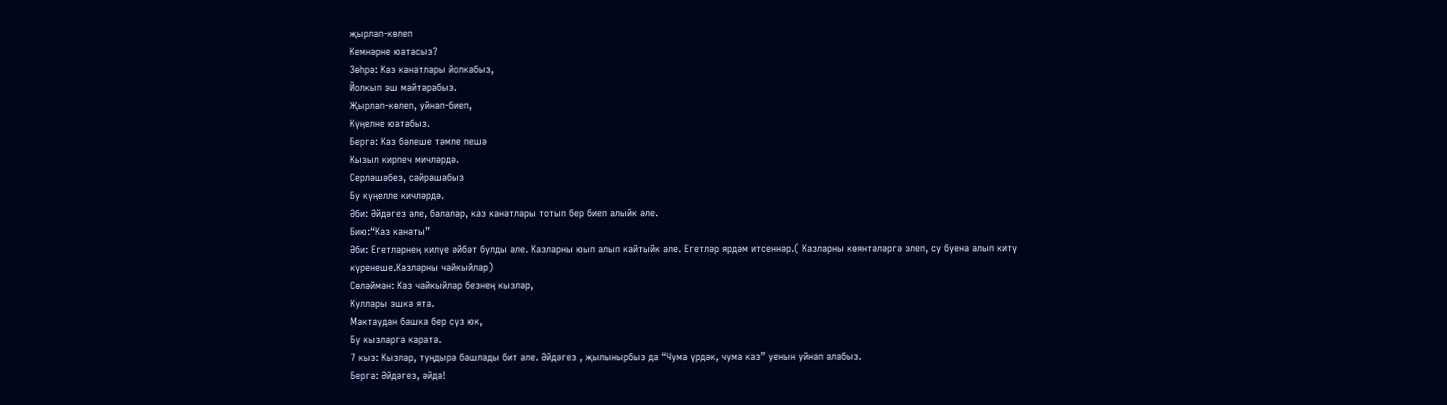җырлап-көлеп
Кемнәрне юатасыз?
Зөһрә: Каз канатлары йолкабыз,
Йолкып эш майтарабыз.
Җырлап-көлеп, уйнап-биеп,
Күңелне юатабыз.
Бергә: Каз бәлеше тәмле пешә
Кызыл кирпеч мичләрдә.
Серләшәбез, сайрашабыз
Бу күңелле кичләрдә.
Әби: Әйдәгез әле, балалар, каз канатлары тотып бер биеп алыйк әле.
Бию:“Каз канаты”
Әби: Егетләрнең килүе әйбәт булды әле. Казларны юып алып кайтыйк әле. Егетләр ярдәм итсеннәр.( Казларны көянтәләргә элеп, су буена алып китү күренеше.Казларны чайкыйлар)
Сөләйман: Каз чайкыйлар безнең кызлар,
Куллары эшкә ята.
Мактаудан башка бер сүз юк,
Бу кызларга карата.
7 кыз: Кызлар, туңдыра башлады бит әле. Әйдәгез , җылынырбыз да “Чума үрдәк, чума каз” уенын уйнап алабыз.
Бергә: Әйдәгез, әйдә!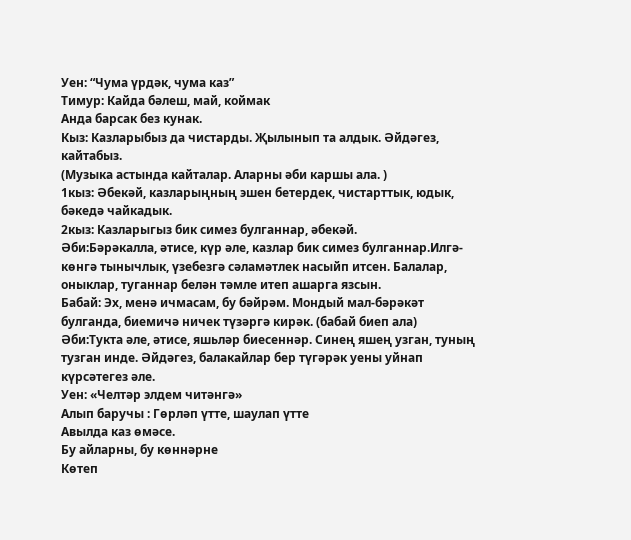Уен: “Чума үрдәк, чума каз”
Тимур: Кайда бәлеш, май, коймак
Анда барсак без кунак.
Кыз: Казларыбыз да чистарды. Җылынып та алдык. Әйдәгез, кайтабыз.
(Музыка астында кайталар. Аларны әби каршы ала. )
1кыз: Әбекәй, казларыңның эшен бетердек, чистарттык, юдык, бәкедә чайкадык.
2кыз: Казларыгыз бик симез булганнар, әбекәй.
Әби:Бәрәкалла, әтисе, күр әле, казлар бик симез булганнар.Илгә-көнгә тынычлык, үзебезгә сәламәтлек насыйп итсен. Балалар, оныклар, туганнар белән тәмле итеп ашарга язсын.
Бабай: Эх, менә ичмасам, бу бәйрәм. Мондый мал-бәрәкәт булганда, биемичә ничек түзәргә кирәк. (бабай биеп ала)
Әби:Тукта әле, әтисе, яшьләр биесеннәр. Синең яшең узган, туның тузган инде. Әйдәгез, балакайлар бер түгәрәк уены уйнап күрсәтегез әле.
Уен: «Челтәр элдем читәнгә»
Алып баручы : Гөрләп үтте, шаулап үтте
Авылда каз өмәсе.
Бу айларны, бу көннәрне
Көтеп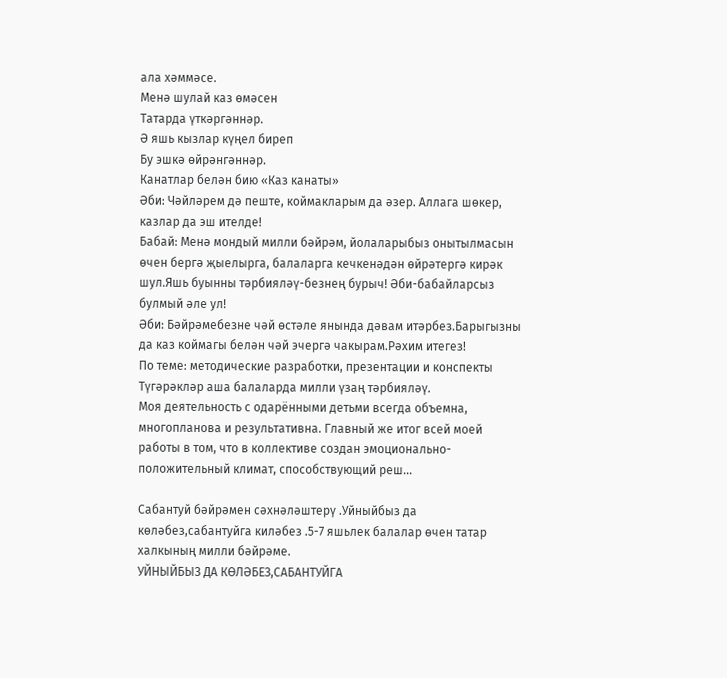ала хәммәсе.
Менә шулай каз өмәсен
Татарда үткәргәннәр.
Ә яшь кызлар күңел биреп
Бу эшкә өйрәнгәннәр.
Канатлар белән бию «Каз канаты»
Әби: Чәйләрем дә пеште, коймакларым да әзер. Аллага шөкер, казлар да эш ителде!
Бабай: Менә мондый милли бәйрәм, йолаларыбыз онытылмасын өчен бергә җыелырга, балаларга кечкенәдән өйрәтергә кирәк шул.Яшь буынны тәрбияләү-безнең бурыч! Әби-бабайларсыз булмый әле ул!
Әби: Бәйрәмебезне чәй өстәле янында дәвам итәрбез.Барыгызны да каз коймагы белән чәй эчергә чакырам.Рәхим итегез!
По теме: методические разработки, презентации и конспекты
Түгәрәкләр аша балаларда милли үзаң тәрбияләү.
Моя деятельность с одарёнными детьми всегда объемна, многопланова и результативна. Главный же итог всей моей работы в том, что в коллективе создан эмоционально-положительный климат, способствующий реш...

Сабантуй бәйрәмен сәхнәләштерү .Уйныйбыз да көләбез,сабантуйга киләбез .5-7 яшьлек балалар өчен татар халкының милли бәйрәме.
УЙНЫЙБЫЗ ДА КӨЛӘБЕЗ,САБАНТУЙГА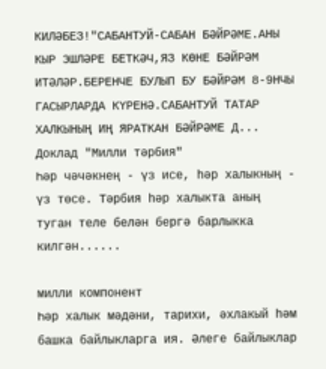КИЛӘБЕЗ!"САБАНТУЙ-САБАН БӘЙРӘМЕ.АНЫ КЫР ЭШЛӘРЕ БЕТКӘЧ,ЯЗ КӨНЕ БӘЙРӘМ ИТӘЛӘР.БЕРЕНЧЕ БУЛЫП БУ БӘЙРӘМ 8-9НЧЫ ГАСЫРЛАРДА КҮРЕНӘ.САБАНТУЙ ТАТАР ХАЛКЫНЫҢ ИҢ ЯРАТКАН БӘЙРӘМЕ Д...
Доклад "Милли тәрбия"
Һәр чәчәкнең - үз исе, һәр халыкның - үз төсе. Тәрбия һәр халыкта аның туган теле белән бергә барлыкка килгән......

милли компонент
Һәр халык мәдәни, тарихи, әхлакый һәм башка байлыкларга ия. Әлеге байлыклар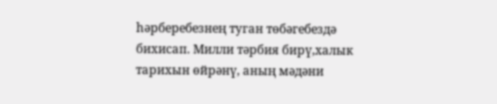һәрберебезнең туган төбәгебездә бихисап. Милли тәрбия бирү,халык тарихын өйрәнү, аның мәдәни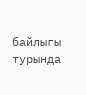байлыгы турында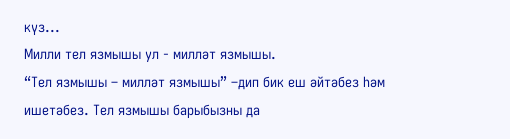күз...
Милли тел язмышы ул - милләт язмышы.
“Тел язмышы – милләт язмышы” –дип бик еш әйтәбез һәм ишетәбез. Тел язмышы барыбызны да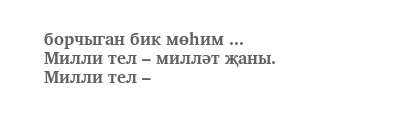борчыган бик мөһим ...
Милли тел – милләт җаны.
Милли тел –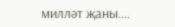милләт җаны....